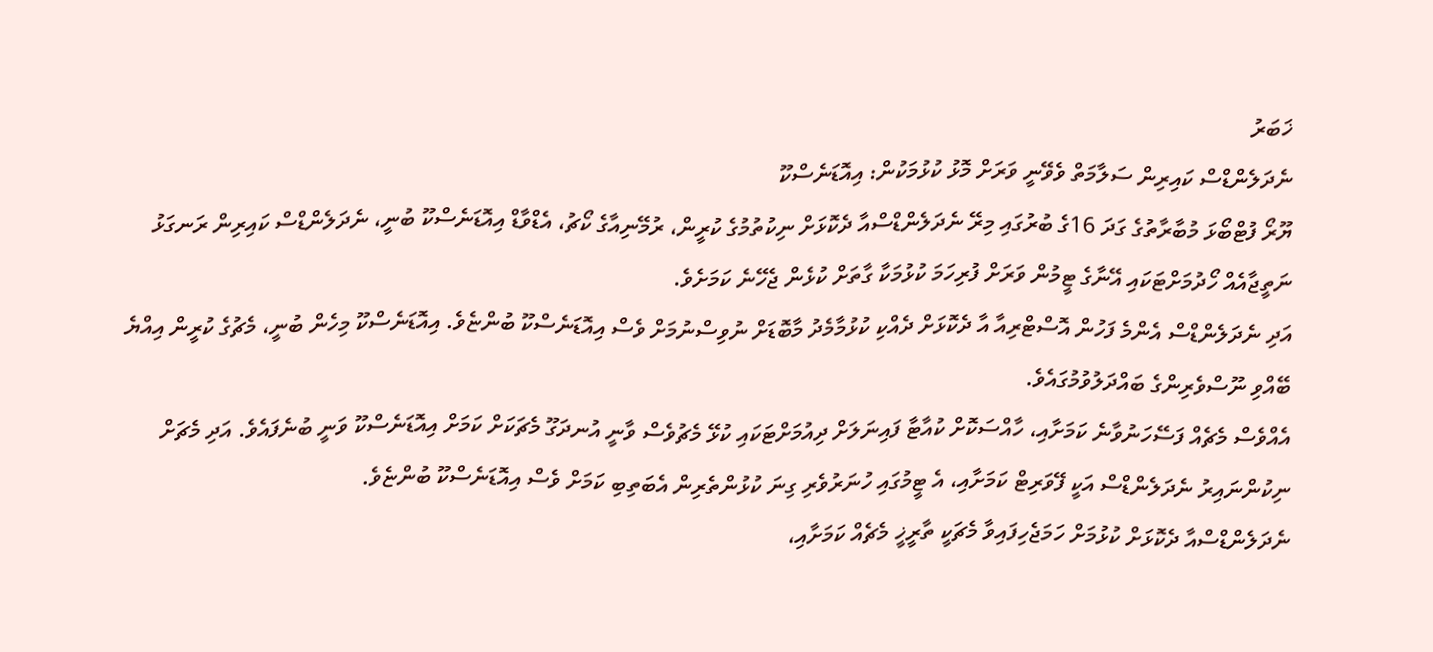ޚަބަރު
ނެދަލެންޑްސް ކައިރިން ސަލާމަތް ވެވޭނީ ވަރަށް މޮޅު ކުޅުމަކުން: އިއޮޑަނެސްކޫ
ޔޫރޯ ފުޓްބޯޅަ މުބާރާތުގެ ގަދަ 16ގެ ބުރުގައި މިރޭ ނެދަލެންޑްސްއާ ދެކޮޅަށް ނިކުތުމުގެ ކުރީން، ރުމޭނިއާގެ ކޯޗު، އެޑްވާޑް އިއޮޑަނެސްކޫ ބުނީ، ނެދަލެންޑްސް ކައިރިން ރަނގަޅު ނަތީޖާއެއް ހޯދުމަށްޓަކައި އޭނާގެ ޓީމުން ވަރަށް ފުރިހަމަ ކުޅުމަކާ ގާތަށް ކުޅެން ޖެހޭނެ ކަމަށެވެ.
އަދި ނެދަލެންޑްސް އެންމެ ފަހުން އޮސްޓްރިއާ އާ ދެކޮޅަށް ދެއްކި ކުޅުމާމެދު މާބޮޑަށް ނުވިސްނުމަށް ވެސް އިއޮޑަނެސްކޫ ބުންޏެވެ. އިއޮޑަނެސްކޫ މިހެން ބުނީ، މެޗުގެ ކުރީން އިއްޔެ ބޭއްވި ނޫސްވެރިންގެ ބައްދަލުވުމުގައެވެ.
އެއްވެސް މެޗެއް ފަސޭހަނުވާނެ ކަމަށާއި، ހާއްސަކޮށް ކުއާޓާ ފައިނަލަށް ދިއުމަށްޓަކައި ކުޅޭ މެޗުވެސް ވާނީ އުނދަގޫ މެޗަކަށް ކަމަށް އިއޮޑަނެސްކޫ ވަނީ ބުނެފައެވެ. އަދި މެޗަށް ނިކުންނައިރު ނެދަލެންޑްސް އަކީ ފޭވަރިޓް ކަމަށާއި، އެ ޓީމުގައި ހުނަރުވެރި ގިނަ ކުޅުންތެރިން އެބަތިބި ކަމަށް ވެސް އިއޮޑަނެސްކޫ ބުންޏެވެ.
ނެދަލެންޑްސްއާ ދެކޮޅަށް ކުޅުމަށް ހަމަޖެހިފައިވާ މެޗަކީ ތާރީޚީ މެޗެއް ކަމަށާއި،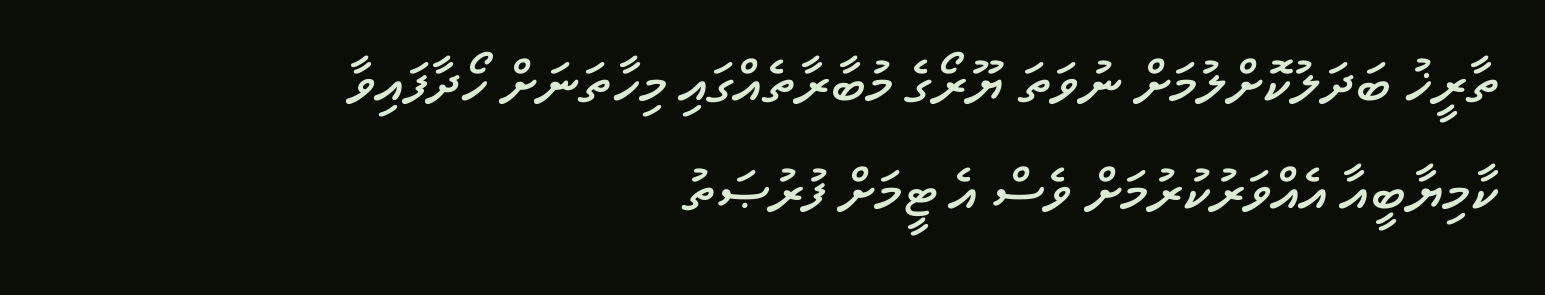ތާރީޚު ބަދަލުކޮށްލުމަށް ނުވަތަ ޔޫރޯގެ މުބާރާތެއްގައި މިހާތަނަށް ހޯދާފައިވާ ކާމިޔާބީއާ އެއްވަރުކުރުމަށް ވެސް އެ ޓީމަށް ފުރުޞަތު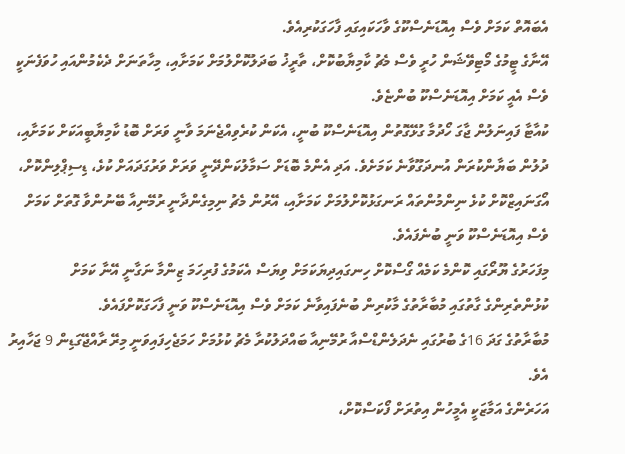އެބައޮތް ކަމަށް ވެސް އިއޮޑަނެސްކޫގެ ވާހަކައިގައި ފާހަގަކުރިއެވެ.
އޭނާގެ ޓީމުގެ މޯޓިވޭޝަން ހުރީ ވެސް މެޗު ކާމިޔާބުކޮށް، ތާރީޚު ބަދަލުކޮށްލުމަށް ކަމަށާއި، މިހާތަނަށް ދެކެމުންއައި ހުވަފެނަކީ ވެސް އެއީ ކަމަށް އިއޮޑަނެސްކޫ ބުންޏެވެ.
ކުއާޓާ ފައިނަލުން ޖާގަ ހޯދުމާ ގުޅޭގޮތުން އިއޮޑަނެސްކޫ ބުނީ، އެކަން ކުރެވިއްޖެނަމަ ވާނީ ވަރަށް ބޮޑު ކާމިޔާބީއަކަށް ކަމަށާއި، ދުލުން ބަޔާންކުރަން އުނދަގޫވާނެ ކަމަށެވެ. އަދި އެންމެ ބޮޑަށް ސަމާލުކަންދޭނީ ވަރަށް ވަރުގަދައަށް ކުޅެ، ޑިސިޕްލިންކޮށް، އޯގަނައިޒްކޮށް ކުޅެ ނިންމުންތައް ރަނގަޅުކޮށްލުމަށް ކަމަށާއި، އޭރުން މެޗު ނިމިގެންދާނީ ރުމޭނިއާ ބޭނުންވާ ގޮތަށް ކަމަށް ވެސް އިއޮޑަނެސްކޫ ވަނީ ބުނެފައެވެ.
މިފަހަރުގެ ޔޫރޯގައި ކޮންމެ ކަމެއް ގޯސްކޮށް ހިނގައިދިޔަކަމަށް ވިޔަސް އެކަމުގެ ފުރިހަމަ ޒިންމާ ނަގާނީ އޭނާ ކަމަށް ކުޅުންތެރިންގެ ގާތުގައި މުބާރާތުގެ މާކުރިން ބުނެފައިވާނެ ކަމަށް ވެސް އިއޮޑަނެސްކޫ ވަނީ ފާހަގަކޮށްފައެވެ.
މުބާރާތުގެ ގަދަ 16ގެ ބުރުގައި ނެދަލެންޑްސްއާ ރުމޭނިއާ ބައްދަލުކުރާ މެޗު ކުޅުމަށް ހަމަޖެހިފައިވަނީ މިރޭ ރާއްޖޭގަޑިން 9 ޖަހާއިރު އެވެ.
އަހަރެންގެ އަމާޒަކީ އެމީހުން އިތުރަށް ފޯކަސްކޮށް،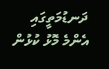ދަނޑުމަތީގައި އެންމެ މޮޅު ކުޅުން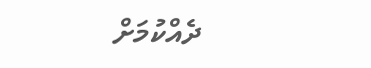ދެއްކުމަށް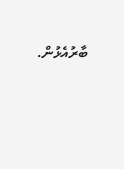ބާރުއެޅުން.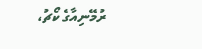ރުމޭނިއާގެ ކޯޗު،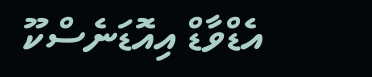އެޑްވާޑް އިއޮޑަނެސްކޫ